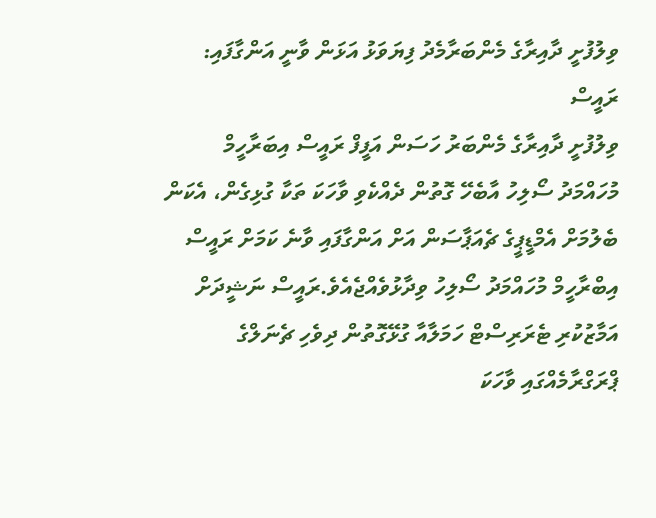ވިލުފުށީ ދާއިރާގެ މެންބަރާމެދު ފިޔަވަޅު އަޅަން ވާނީ އަންގާފައި: ރައީސް
ވިލުފުށީ ދާއިރާގެ މެންބަރު ހަސަން އަފީފް ރައީސް އިބަރާހީމް މުހައްމަދު ސޯލިހު އާބެހޭ ގޮތުން ދެއްކެވި ވާހަކަ ތަކާ ގުޅިގެން، އެކަން ބެލުމަށް އެމްޑީޕީގެ ޗެއަޕާސަން އަށް އަންގާފައި ވާނެ ކަމަށް ރައީސް އިބްރާހީމް މުހައްމަދު ސޯލިހު ވިދާޅުވެއްޖެއެވެ.ރައީސް ނަޝީދަށް އަމާޒުކުރި ޓެރަރިސްޓް ހަމަލާއާ ގުޅޭގޮތުން ދިވެހި ޗެނަލްގެ ޕްރަގްރާމެއްގައި ވާހަކަ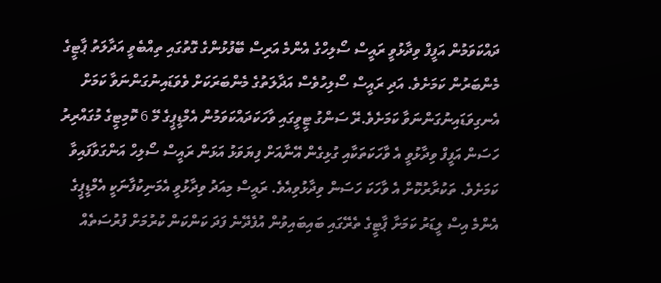ދައްކަވަމުން އަފީފް ވިދާޅުވީ ރައީސް ސޯލިހްގެ އެންމެ އަރިސް ބޭފުޅުންގެ ގޮތުގައި ތިއްބެވީ އަދާލަތު ޕާޓީގެ މެންބަރުން ކަމަށެވެ. އަދި ރައީސް ސޯލިހުވެސް އަދާލަތުގެ މެންބަރަކަށް ވެވަޑައިނުގަންނަވާ ކަމަށް އެނގިވަޑައިނުގަންނަވާ ކަމަށެވެ.ރޭ ސަންގު ޓީވީގައި ވާހަކަދައްކަވަމުން އެމްޑީޕީގެ މޭ 6 ކޮމިޓީގެ މުގައްރިރު ހަސަން އަފީފް ވިދާޅުވީ އެ ވާހަކަތަކާއި ގުޅިގެން އޭނާއަށް ފިޔަވަޅު އަޅަން ރައީސް ސޯލިހް އަންގަވާފައިވާ ކަމަށެވެ. ތަކުރާރުކޮށް އެ ވާހަކަ ހަސަން ވިދާޅުވިއެވެ. ރައީސް މިއަދު ވިދާޅުވީ އެމަނިކުފާނަކީ އެމްޑީޕީގެ އެންމެ އިސް ލީޑަރު ކަމަށާ ޕާޓީގެ ތެރޭގައި ބައިބައިވުން އުފެދޭނެ ފަދަ ކަންކަން ކުރުމަށް ފުރުސަތެއް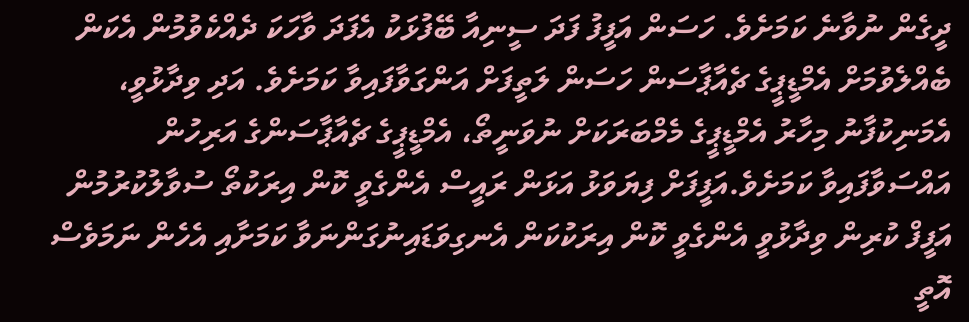ދީގެން ނުވާނެ ކަމަށެވެ. ހަސަން އަފީފު ފަދަ ސީނިއާ ބޭފުޅަކު އެފަދަ ވާހަކަ ދެއްކެވުމުން އެކަން ބެއްލެވުމަށް އެމްޑީޕީގެ ޗެއާޕާސަން ހަސަން ލަތީފަށް އަންގަވާފައިވާ ކަމަށެވެ. އަދި ވިދާޅުވީ، އެމަނިކުފާނު މިހާރު އެމްޑީޕީގެ މެމްބަރަކަށް ނުވަނީތޯ، އެމްޑީޕީގެ ޗެއާޕާސަންގެ އަރިހުން އައްސަވާފައިވާ ކަމަށެވެ.އަފީފަށް ފިޔަވަޅު އަޅަން ރައީސް އެންގެވީ ކޮން އިރަކުތޯ ސުވާލުކުރުމުން އަފީފް ކުރިން ވިދާޅުވީ އެންގެވީ ކޮން އިރަކުކަން އެނގިވަޑައިނުގަންނަވާ ކަމަށާއި އެހެން ނަމަވެސް އޮތީ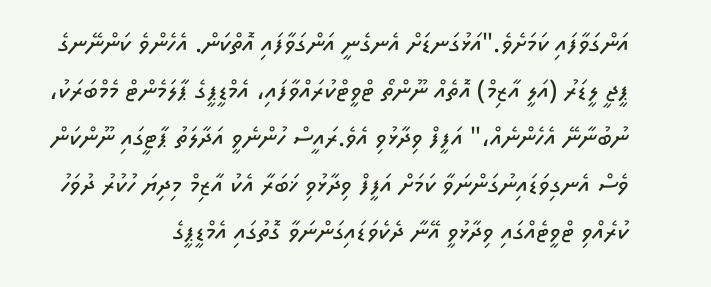އަންގަވާފައި ކަމަށެވެ."އަޅުގަނޑަށް އެނގެނީ އަންގަވާފައި އޮތްކަން. އެހެންވެ ކަންނޭނގެ ޕީޖީ ލީޑަރު (އަލީ އާޒިމް) އޮތެއް ނޫންތޯ ޓްވީޓްކުރައްވާފައި، އެމްޑީޕީގެ ޕާލަމެންޓް މެމްބަރަކު، ނުބުނާނޭ އެހެންނެއް،" އަފީފް ވިދާޅުވި އެވެ.ރައީސް ހުންނެވީ އަދާލަތު ޕާޓީގައި ނޫންކަން ވެސް އެނގިވަޑައިނުގަންނަވާ ކަމަށް އަފީފް ވިދާޅުވި ޚަބަރާ އެކު އާޒިމް މިދިޔަ ހުކުރު ދުވަހު ކުރެއްވި ޓްވީޓެއްގައި ވިދާޅުވީ އޭނާ ދެކެވަޑައިގަންނަވާ ގޮތުގައި އެމްޑީޕީގެ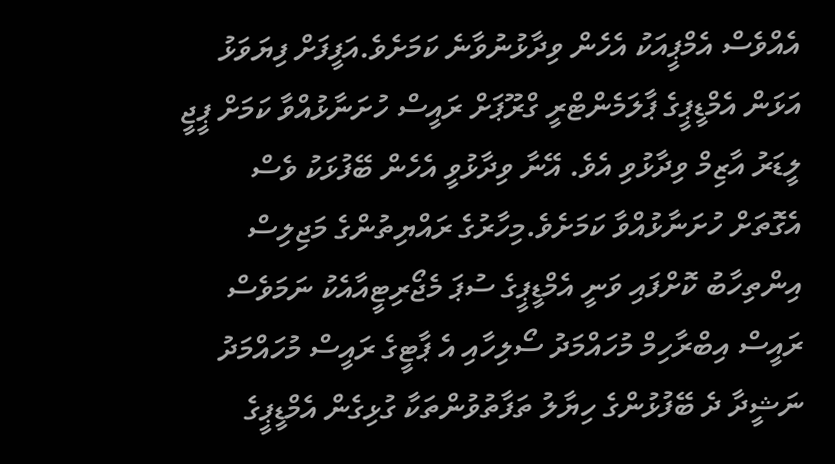އެއްވެސް އެމްޕީއަކު އެހެން ވިދާޅުނުވާނެ ކަމަށެވެ.އަފީފަށް ފިޔަވަޅު އަޅަން އެމްޑީޕީގެ ޕާލަމެންޓްރީ ގްރޫޕަށް ރައީސް ހުށަނާޅުއްވާ ކަމަށް ޕީޖީ ލީޑަރު އާޒިމް ވިދާޅުވި އެވެ. އޭނާ ވިދާޅުވީ އެހެން ބޭފުޅަކު ވެސް އެގޮތަށް ހުށަނާޅުއްވާ ކަމަށެވެ.މިހާރުގެ ރައްޔިތުންގެ މަޖިލިސް އިންތިހާބު ކޮށްފައި ވަނީ އެމްޑީޕީގެ ސުޕަ މެޖޯރިޓީއާއެކު ނަމަވެސް ރައީސް އިބްރާހިމް މުހައްމަދު ސޯލިހާއި އެ ޕާޓީގެ ރައީސް މުހައްމަދު ނަޝީދާ ދެ ބޭފުޅުންގެ ހިޔާލު ތަފާތުވުންތަކާ ގުޅިގެން އެމްޑީޕީގެ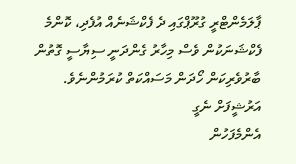ޕާލަމެންޓްރީ ގުރޫޕްގައި ދެ ފެކްޝަނެއް އުފެދި، ކޮންމެ ފެކްޝަނަކުން ވެސް މިހާރު ގެންދަނީ ސިޔާސީ ގޮތުން ބާރުވެރިކަން ހޯދަން މަސައްކަތް ކުރަމުންނެވެ.
އަރުޝީފަށް ނެގީ
އެންމެފަހުން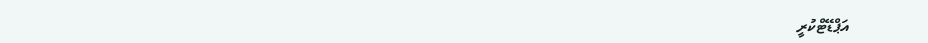އަޕްޑޭޓްކުރީ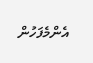އެންމެފަހުން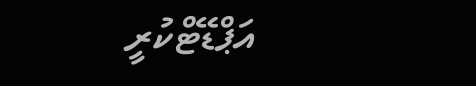އަޕްޑޭޓްކުރީ